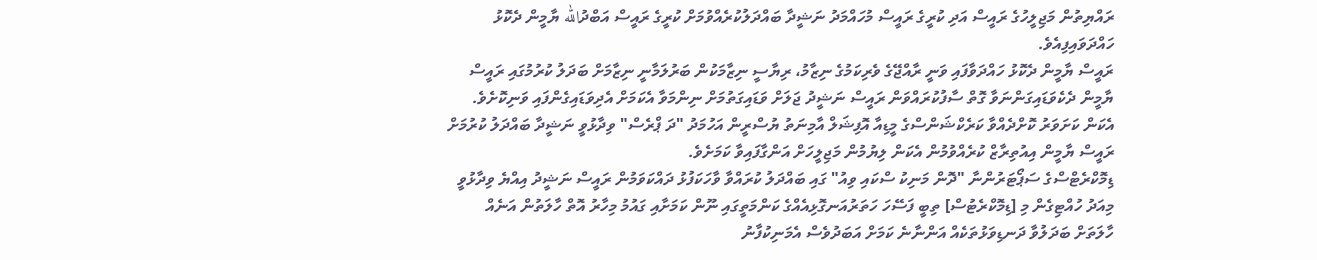ރައްޔިތުން މަޖިލީހުގެ ރައީސް އަދި ކުރީގެ ރައީސް މުހައްމަދު ނަޝީދާ ބައްދަލުކުރެއްވުމަށް ކުރީގެ ރައީސް އަބްދުالله ޔާމީން ދެކޮޅު ހައްދަވައިފިއެވެ.
ރައީސް ޔާމީން ދެކޮޅު ހައްދަވާފައި ވަނީ ރާއްޖޭގެ ވެރިކަމުގެ ނިޒާމު، ރިޔާސީ ނިޒާމަކުން ބަރުލަމާނީ ނިޒާމަށް ބަދަލު ކުރުމުގައި ރައީސް ޔާމީން ދެކެވަޑައިގަންނަވާ ގޮތް ސާފުކުރައްވަން ރައީސް ނަޝީދު ޖަލަށް ވަޑައިގަތުމަށް ނިންމަވާ އެކަމަށް އެދިވަޑައިގެންފައި ވަނިކޮށެވެ.
އެކަން ކަށަވަރު ކޮށްދެއްވާ ކަރެކްޝަންސްގެ މީޑިއާ އޮފިޝަލް އާމިނަތު ޔުސްރީން އަހުމަދު "ދަ ޕްރެސް" ވިދާޅުވީ ނަޝީދާ ބައްދަލު ކުރުމަށް ރައީސް ޔާމީން އިއުތިރާޒް ކުރެއްވުމުން އެކަން ލިޔުމުން މަޖިލީހަށް އަންގާފައިވާ ކަމަށެވެ.
ޑިމޮކްރެޓްސްގެ ސަޕޯޓަރުންނާ "ދޮން މަނިކު ސްކައި ވިއު" ގައި ބައްދަލު ކުރައްވާ ވާހަކަފުޅު ދައްކަވަމުން ރައީސް ނަޝީދު އިއްޔެ ވިދާޅުވީ މިއަދު ހުއްޓިގެން މި [ޑިމޮކްރެޓުސް] ތިބީ ފަސޭހަ ހަތަރުއަނގޮޅިއެއްގެ ކަންމަތީގައި ނޫން ކަމަށާއި ގައުމު މިހާރު އޮތް ހާލަތުން އަނެއް ހާލަތަށް ބަދަލުވާ ދަނޑިވަޅުތަކެއް އަންނާނެ ކަމަށް އަބަދުވެސް އެމަނިކުފާނު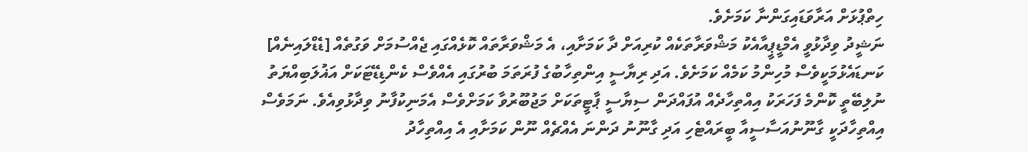ހިތްޕުޅަށް އަރާވަޑައިގަންނާ ކަމަށެވެ.
ނަޝީދު ވިދާޅުވީ އެމްޑީޕީއާއެކު މަޝްވަރާތަކެއް ކުރިއަށް ދާ ކަމަށާއި، އެ މަޝްވަރާތައް ކޮޅެއްގައި ޖެއްސުމަށް ވަގުތެއް [ޑެޑްލައިނެއް] ކަނޑައެޅުމަކީވެސް މުހިންމު ކަމެއް ކަމަށެވެ. އަދި ރިޔާސީ އިންތިހާބުގެ ފުރަތަމަ ބުރުގައި އެއްވެސް ކެންޑިޑޭޓަކަށް އަޣުލަބިއްޔަތު ނުލިބޭތީ ކޮންމެ ފަހަރަކު އިއްތިހާދެއް އުފައްދަން ސިޔާސީ ޕާޓީތަކަށް މަޖުބޫރުވާ ކަމަށްވެސް އެމަނިކުފާނު ވިދާޅުވިއެވެ. ނަމަވެސް އިއްތިހާދަކީ ގާނޫނުއަސާސީއާ ބީރައްޓެހި އަދި ގާނޫނު ދަންނަ އެއްޗެއް ނޫން ކަމަށާއި އެ އިއްތިހާދު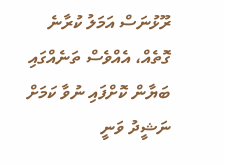ރޫޅުނަސް އަމަލު ކުރާނެ ގޮތެއް، އެއްވެސް ތަނެއްގައި ބަޔާން ކޮށްފައި ނުވާ ކަމަށް ނަޝީދު ވަނީ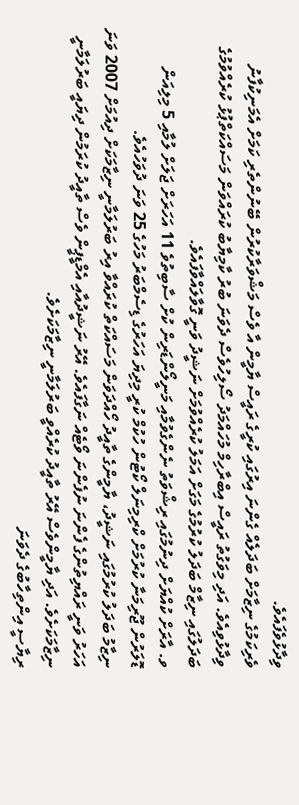ވިދާޅުވެފައެވެ.
ވެރިކަމުގެ ނިޒާމަށް ބަދަލެއް ގެންނަ އިރުގައި ކުރީގެ ރައީސް ޔާމީން އާ ވެސް މަޝްވަރާކުރުން ބޭނުންތެރި ކަމަށް އެމަނިކުފާނު ވިދާޅުވިއެވެ. އަދި މިވަގުތު ރައީސް އިބްރާހިމް މުހައްމަދު ސޯލިހުވެސް ދެވަނަ ބުރު ކާމިޔާބު ކުރައްވަން މަސައްކަތްޕުޅު ކުރެއްވުމުގެ ބަދަލުގައި ނިޒާމް ބަދަލު ކުރުމުގެ މަގަށް އަމަލު ކުރެއްވުމަށް ނަޝީދު ވަނީ ގޮވާލައްވާފައެވެ.
ވ. އާރަށް ކުއްޔަށް ދިނުމުގައި ރިޝްވަތު ނެންގެވުމާއި މަނީލޯންޑަރިން ކުށް ސާބިތުވެ 11 އަހަރަށް ޖަލަށް ލުމާއި 5 މިލިއަން ޑޮލަރުން ޖޫރިމަނާ ކުރުމަށް ކްރިމިނަލް ކޯޓުން ހުކުމް ކުރީ މިދިޔަ އަހަރުގެ ޑިސެމްބަރު މަހުގެ 25 ވަނަ ދުވަހުއެވެ.
ނިޒާމު ބަދަލު ކުރުމުގައި ނަޝީދު، ޔާމީންގެ ތާއީދު ހޯއްދަވަން މަސައްކަތް ކުރައްވާ އިރު ބަރުލަމާނީ ނިޒާމަކަށް ދިއުމަށް 2007 ވަނަ އަހަރު ވަނީ ރައްޔިތުންގެ ފެންނަ ނުފެންނަ ވޯޓެއް ނަގާފައެވެ. އޭރު ނަޝީދުއާއި އެމްޑީޕީން ވެސް ތާއީދު ކުރަމުން ދިޔައީ ބަރުލަމާނީ ނިޒާމަކަށެވެ. އަދި ޔާމީންވެސް އޭރު ތާއީދު ކުރެއްވީ ބަރުލަމާނީ ނިޒާމަކަށެވެ.
ރިޔާސީ އިންތިހާބުގެ ދެވަނަ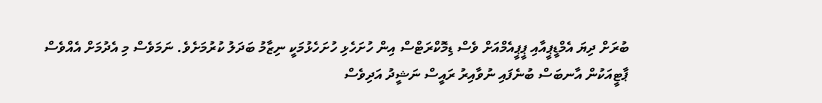ބުރަށް ދިޔަ އެމްޑީޕީއާއި ޕީޕީއެމްއަށް ވެސް ޑިމޮކްރަޓްސް އިން ހުށަހެޅި ހުށަހެޅުމަކީ ނިޒާމު ބަދަލު ކުރުމަށެވެ. ނަމަވެސް މި އެދުމަށް އެއްވެސް ޕާޓީއަކުން އާނބަސް ބުނެފައި ނުވާއިރު ރައީސް ނަޝީދު އަދިވެސް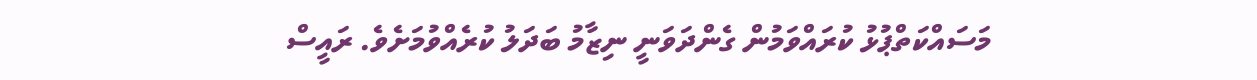މަސައްކަތްޕުޅު ކުރައްވަމުން ގެންދަވަނީ ނިޒާމު ބަދަލު ކުރެއްވުމަށެވެ. ރައީސް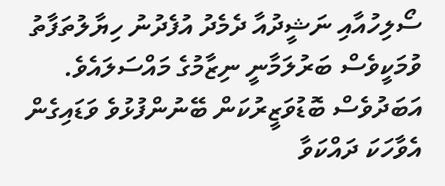ސޯލިހުއާއި ނަޝީދުއާ ދެމެދު އުފެދުނު ހިޔާލުތަފާތު ވުމަކީވެސް ބަރުލަމާނީ ނިޒާމުގެ މައްސަލައެވެ. އަބަދުވެސް ބޮޑުވަޒީރުކަން ބޭނުންފުޅުވެ ވަޑައިގެން އެވާހަކަ ދައްކަވާ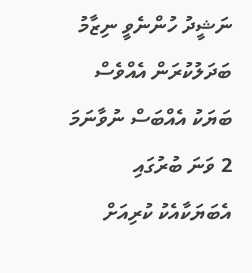ނަޝީދު ހުންނެވީ ނިޒާމު ބަދަލުކުރަން އެއްވެސް ބަޔަކު އެއްބަސް ނުވާނަމަ 2 ވަނަ ބުރުގައި އެބަޔަކާއެކު ކުރިއަށް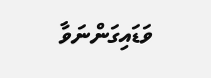ވަޑައިގަންނަވާ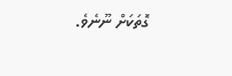ގޮތަކަށް ނޫނެވެ.